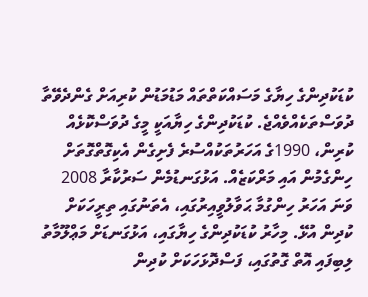ކުޑަކުދިންގެ ހިޔާގެ މަސައްކަތްތައް މަޑުމަޑުން ކުރިއަށް ގެންދެވޭތާ ދުވަސްތަކެއްވެއްޖެ. ކުޑަކުދިންގެ ހިޔާއަކީ މީގެ ދުވަސްކޮޅެއް ކުރިން، 1990ގެ އަހަރުތަކުއްސުރެ ފެށިގެން އެކިގޮތްގޮތަށް ހިންގެމުން އައި މަރްކަޒެއް. އަޅުގަނޑުމެން ސަރުކާރާ 2008 ވަނަ އަހަރު ހިންގުމާ ޙަވާލުވީއިރުގައި، އެތަނުގައި ތިރީހަކަށް ކުދިން އުޅޭ. މިހާރު ކުޑަކުދިންގެ ހިޔާގައި، އަޅުގަނޑަށް މަޢްލޫމާތު ލިބިފައި އޮތް ގޮތުގައި، ފަސްދޮޅަހަކަށް ކުދިން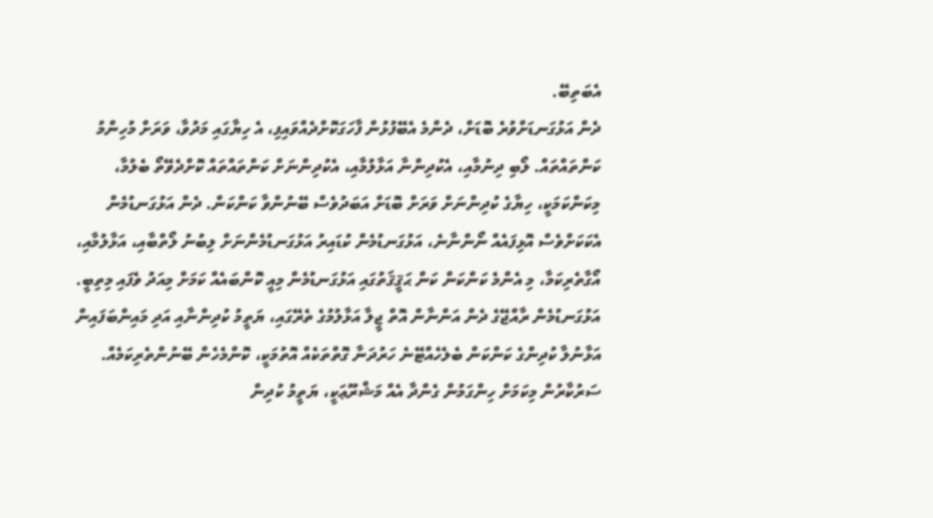އެބަތިބޭ.
ދެން އަޅުގަނޑަށްވުރެ ބޮޑަށް، ދެންމެ އެބޭފުޅުން ފާހަގަކޮށްދެއްވައިފި، އެ ހިޔާގައި މަދުވާ، ވަރަށް މުހިންމު ކަންތައްތައް. ލޯބި ދިނުމާއި، އެކުދިންނާ އަޅާލުމާއި، އެކުދިންނަށް ކަންތައްތައް ކޮށްދެވޭތޯ ބެލުމާ، މިކަންކަމަކީ، ހިޔާގެ ކުދިންނަށް ވަރަށް ބޮޑަށް އަބަދުވެސް ބޭނުންވާ ކަންކަން. ދެން އަޅުގަނޑުމެން އެކަކަށްވެސް އޮޅިފައެއް ނޯންނާނެ، އަޅުގަނޑުމެން ކުޑައިރު އަޅުގަނޑުމެންނަށް ލިބުނު ލޯތްބާއި، އަޅާލުމާއި، އޯގާތެރިކަމާ، މި އެންމެ ކަންކަން ކަން ޙަޤީޤަތުގައި އަޅުގަނޑުމެން މިއީ ކޮންބައެއް ކަމަށް މިއަދު ވެފައި މިތިބީ. އަޅުގަނޑުމެން ރާއްޖޭގެ ދެން އަންނާން އޮތް ޖީލާ އަޅާލުމުގެ ތެރޭގައި، ޔަތީމު ކުދިންނާއި އަދި މައިންބަފައިން އަޅާނުލާ ކުދިންގެ ކަންކަން ބެލެހެއްޓޭނެ ހަރުދަނާ ގޮތްތަކެއް އޮތުމަކީ، ކޮންމެހެން ބޭނުންތެރިކަމެއް.
ސަރުކާރުން މިކަމަށް ހިންގަމުން ގެންދާ އެއް މަޝްރޫޢަކީ، ޔަތީމު ކުދިން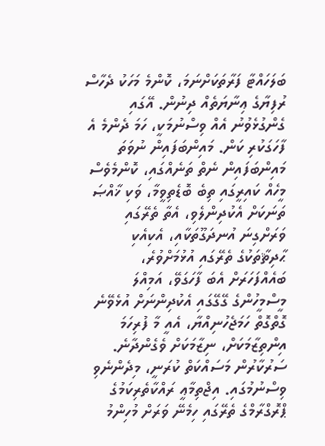ބަލަހައްޓާ ފަރާތަކަށްނަމަ، ކޮންމެ މަހަކު ދެހާސް ރުފިޔާގެ ޢިނާޔަތެއް ދިނުން. އޭގައި ގެންގުޅެވުނު އެއް ވިސްނުމަކީ، ހަމަ ދެންމެ އެ ފާހަގަކުރި ކަން. މައިންބަފައިން ނުވަތަ މައިންބަފައިން ނެތް ތަނެއްގައި، ކޮންމެވެސް މީހެއް ކައިރީގައި ތިބެ ބޮޑެތިވީމާ، ވަކި ޚާއްޞަ ތަނަކަށް އެކުދިންލެވި، އެތާ ތެރޭގައި ވަރަށްގިނަ އުނދަގޫތަކާއި، އެކިއެކި ޙާދިޘާތަކުގެ ތެރޭގައި އުޅުމަށްވުރެ، ބައެއްފަހަރަށް އެބަ ފާހަގަވޭ، އަމިއްލަ މީސްމީހުންގެ ގޭގޭގައި އެކުދިންނަށް އުޅެވޭނެ ގޮތްގޮތް ހަމަޖެހުނިއްޔާ، އެއީ މާ ފުރިހަމަ އިންތިޒާމަކަށް، ނިޒާމަކަށް ވެގެންދާނެ. ސަރުކާރުން މަސައްކަތް ކުރަނީ، މިދެންނެވި ވިސްނުމުގައި. އިޖްތިމާޢީ ރައްކާތެރިކަމުގެ ޕްރޮގްރާމްގެ ތެރޭގައި ހިމެނޭ ވަރަށް މުހިންމު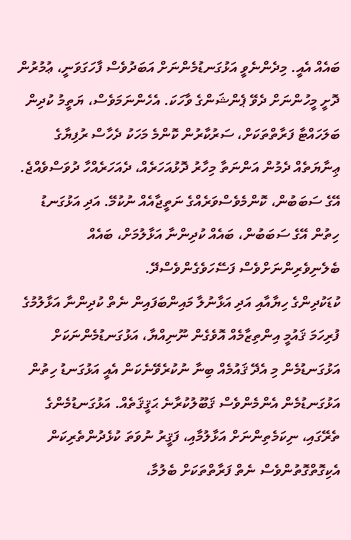ބައެއް އެއީ. މިދެންނެވީ އަޅުގަނޑުމެންނަށް އަބަދުވެސް ފާހަގަވަނީ، ޢުމުރުން ދޮށީ މީހުންނަށް ދެވޭ ޕެންޝަންގެ ވާހަކަ. އެހެންނަމަވެސް، ޔަތީމު ކުދިން ބަލަހައްޓާ ފަރާތްތަކަށް، ސަރުކާރުން ކޮންމެ މަހަކު ދެހާސް ރުފިޔާގެ ޢިނާޔަތެއް ދެމުން އަންނަތާ މިހާރު ދޮޅުއަހަރެއް، ދެއަހަރެއްހާ ދުވަސްވެއްޖެ. އޭގެ ސަބަބުން، ކޮންމެވެސްވަރެއްގެ ނަތީޖާއެއް ނުކުމޭ. އަދި އަޅުގަނޑު ހިތުން އޭގެ ސަބަބުން، ބައެއް ކުދިންނާ އަޅާލުމަށް، ބައެއް ބެލެނިވެރިންނަށްވެސް ފަސޭހަވެގެންވެސްދޭ.
ކުޑަކުދިންގެ ހިޔާއާއި އަދި އަޅާނުލާ މައިންބަފައިން ނެތް ކުދިންނާ އަޅާލުމުގެ ފުރިހަމަ ޤައުމީ އިންތިޒާމެއް އޮވެގެން ނޫނިއްޔާ، އަޅުގަނޑުމެންނަކަށް އަޅުގަނޑުމެން މި އެދޭ ޤައުމެއް ބިނާ ނުކުރެވޭނެކަން އެއީ އަޅުގަނޑު ހިތުން އަޅުގަނޑުމެން އެންމެންވެސް ޤަބޫލުކުރާނެ ޙަޤީޤަތެއް. އަޅުގަނޑުމެންގެ ތެރޭގައި، ނިކަމެތިންނަށް އަޅާލުމާއި، ފަޤީރު ނުވަތަ ކުޅެދުންތެރިކަން އެކިގޮތްގޮތުންވެސް ނެތް ފަރާތްތަކަށް ބެލުމާ،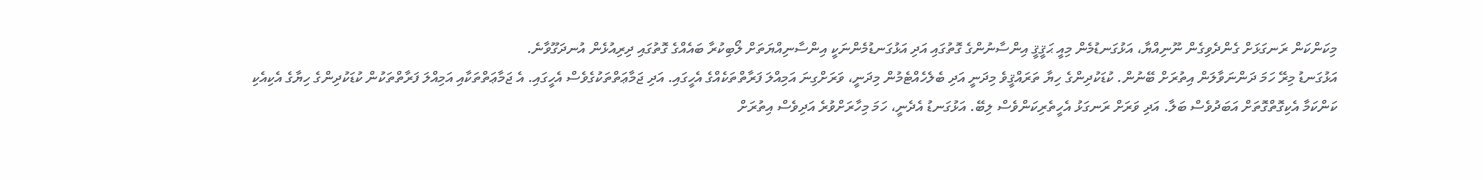މިކަންކަން ރަނގަޅަށް ގެންދެވިގެން ނޫނިއްޔާ، އަޅުގަނޑުމެން މިއީ ޙަޤީޤީ އިންސާނުންގެ ގޮތުގައި އަދި އަޅުގަނޑުމެންނަކީ އިންސާނިއްޔަތަށް ލޯބިކުރާ ބައެއްގެ ގޮތުގައި ދިރިއުޅެން އުނދަގޫވާނެ.
އަޅުގަނޑު މިރޭ ހަމަ ދަންނަވާލަން އިތުރަށް ބޭނުން. ކުޑަކުދިންގެ ހިޔާ ތަރައްޤީވެ މިދަނީ އަދި ބެލެހެއްޓެމުން މިދަނީ، ވަރަށްގިނަ އަމިއްލަ ފަރާތްތަކެއްގެ އެހީގައި. އަދި ޖަމާޢަތްތަކުގެވެސް އެހީގައި. އެ ޖަމާޢަތްތަކާއި އަމިއްލަ ފަރާތްތަކުން ކުޑަކުދިންގެ ހިޔާގެ އެކިއެކި ކަންކަމާ އެކިގޮތްގޮތަށް އަބަދުވެސް ބަލާ. އަދި ވަރަށް ރަނގަޅު އެހީތެރިކަންވެސް ލިބޭ. އަޅުގަނޑު އެދެނީ، ހަމަ މިހާރަށްވުރެ އަދިވެސް އިތުރަށް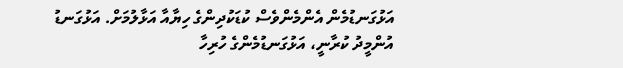އަޅުގަނޑުމެން އެންމެންވެސް ކުޑަކުދިންގެ ހިޔާއާ އަޅާލުމަށް. އަޅުގަނޑު އުންމީދު ކުރާނީ، އަޅުގަނޑުމެންގެ ހުރިހާ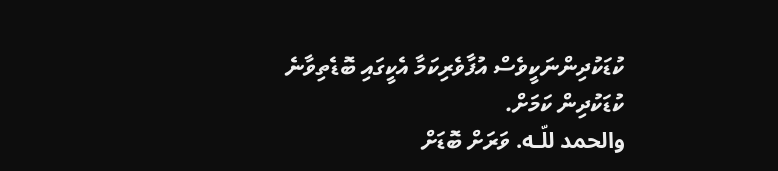ކުޑަކުދިންނަކީވެސް އުފާވެރިކަމާ އެކީގައި ބޮޑެތިވާނެ ކުޑަކުދިން ކަމަށް.
والحمد للّـه. ވަރަށް ބޮޑަށް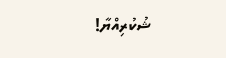ޝުކުރިއްޔާ!